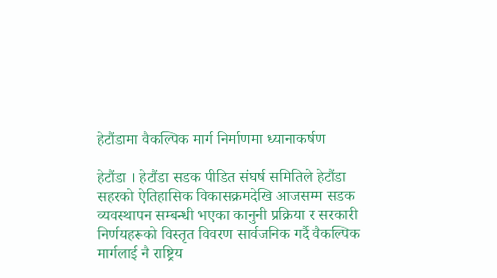हेटौंडामा वैकल्पिक मार्ग निर्माणमा ध्यानाकर्षण

हेटौंडा । हेटौंडा सडक पीडित संघर्ष समितिले हेटौंडा सहरको ऐतिहासिक विकासक्रमदेखि आजसम्म सडक व्यवस्थापन सम्बन्धी भएका कानुनी प्रक्रिया र सरकारी निर्णयहरूको विस्तृत विवरण सार्वजनिक गर्दै वैकल्पिक मार्गलाई नै राष्ट्रिय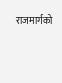राजमार्गको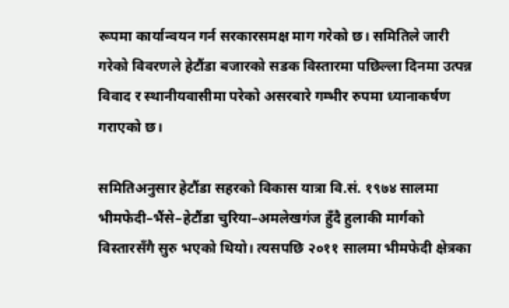रूपमा कार्यान्वयन गर्न सरकारसमक्ष माग गरेको छ। समितिले जारी गरेको विवरणले हेटौंडा बजारको सडक विस्तारमा पछिल्ला दिनमा उत्पन्न विवाद र स्थानीयवासीमा परेको असरबारे गम्भीर रुपमा ध्यानाकर्षण गराएको छ।

समितिअनुसार हेटौंडा सहरको विकास यात्रा वि.सं. १९७४ सालमा भीमफेदी–भैंसे–हेटौंडा चुरिया–अमलेखगंज हुँदै हुलाकी मार्गको विस्तारसँगै सुरु भएको थियो। त्यसपछि २०११ सालमा भीमफेदी क्षेत्रका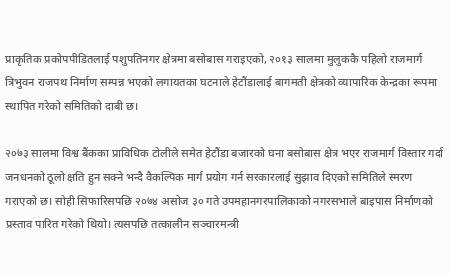प्राकृतिक प्रकोपपीडितलाई पशुपतिनगर क्षेत्रमा बसोबास गराइएको, २०१३ सालमा मुलुककै पहिलो राजमार्ग त्रिभुवन राजपथ निर्माण सम्पन्न भएको लगायतका घटनाले हेटौंडालाई बागमती क्षेत्रको व्यापारिक केन्द्रका रूपमा स्थापित गरेको समितिको दाबी छ।

२०७३ सालमा विश्व बैंकका प्राविधिक टोलीले समेत हेटौंडा बजारको घना बसोबास क्षेत्र भएर राजमार्ग विस्तार गर्दा जनधनको ठूलो क्षति हुन सक्ने भन्दै वैकल्पिक मार्ग प्रयोग गर्न सरकारलाई सुझाव दिएको समितिले स्मरण गराएको छ। सोही सिफारिसपछि २०७४ असोज ३० गते उपमहानगरपालिकाको नगरसभाले बाइपास निर्माणको प्रस्ताव पारित गरेको थियो। त्यसपछि तत्कालीन सञ्चारमन्त्री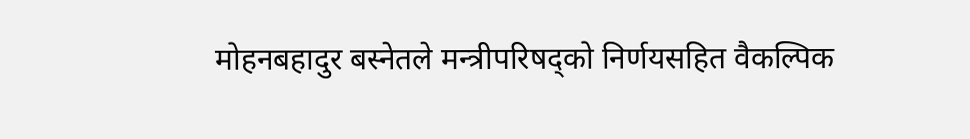मोहनबहादुर बस्नेतले मन्त्रीपरिषद्को निर्णयसहित वैकल्पिक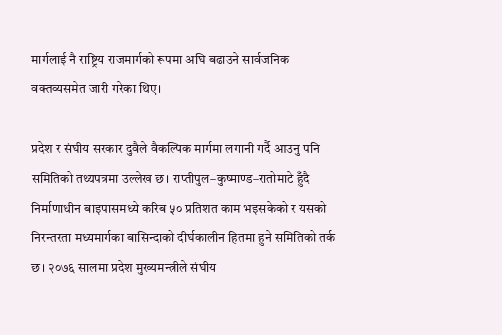मार्गलाई नै राष्ट्रिय राजमार्गको रूपमा अघि बढाउने सार्वजनिक वक्तव्यसमेत जारी गरेका थिए।

प्रदेश र संघीय सरकार दुवैले वैकल्पिक मार्गमा लगानी गर्दै आउनु पनि समितिको तथ्यपत्रमा उल्लेख छ। राप्तीपुल–कुष्माण्ड–रातोमाटे हुँदै निर्माणाधीन बाइपासमध्ये करिब ५० प्रतिशत काम भइसकेको र यसको निरन्तरता मध्यमार्गका बासिन्दाको दीर्घकालीन हितमा हुने समितिको तर्क छ। २०७६ सालमा प्रदेश मुख्यमन्त्रीले संघीय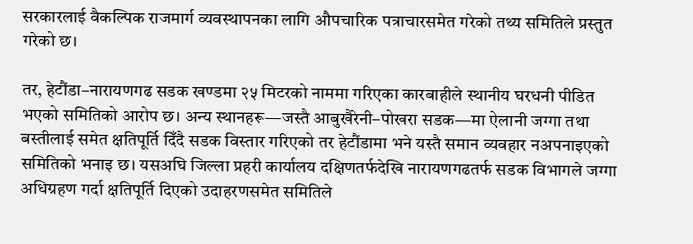सरकारलाई वैकल्पिक राजमार्ग व्यवस्थापनका लागि औपचारिक पत्राचारसमेत गरेको तथ्य समितिले प्रस्तुत गरेको छ।

तर, हेटौंडा–नारायणगढ सडक खण्डमा २५ मिटरको नाममा गरिएका कारबाहीले स्थानीय घरधनी पीडित भएको समितिको आरोप छ। अन्य स्थानहरू—जस्तै आबुखैरेनी–पोखरा सडक—मा ऐलानी जग्गा तथा बस्तीलाई समेत क्षतिपूर्ति दिँदै सडक विस्तार गरिएको तर हेटौंडामा भने यस्तै समान व्यवहार नअपनाइएको समितिको भनाइ छ। यसअघि जिल्ला प्रहरी कार्यालय दक्षिणतर्फदेखि नारायणगढतर्फ सडक विभागले जग्गा अधिग्रहण गर्दा क्षतिपूर्ति दिएको उदाहरणसमेत समितिले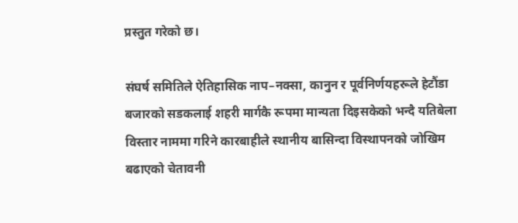प्रस्तुत गरेको छ।

संघर्ष समितिले ऐतिहासिक नाप–नक्सा, कानुन र पूर्वनिर्णयहरूले हेटौंडा बजारको सडकलाई शहरी मार्गकै रूपमा मान्यता दिइसकेको भन्दै यतिबेला विस्तार नाममा गरिने कारबाहीले स्थानीय बासिन्दा विस्थापनको जोखिम बढाएको चेतावनी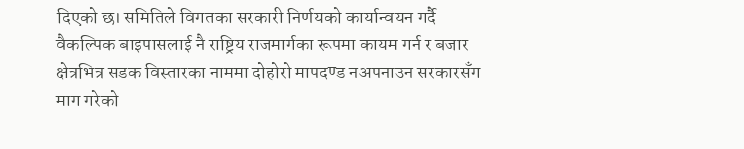दिएको छ। समितिले विगतका सरकारी निर्णयको कार्यान्वयन गर्दै वैकल्पिक बाइपासलाई नै राष्ट्रिय राजमार्गका रूपमा कायम गर्न र बजार क्षेत्रभित्र सडक विस्तारका नाममा दोहोरो मापदण्ड नअपनाउन सरकारसँग माग गरेको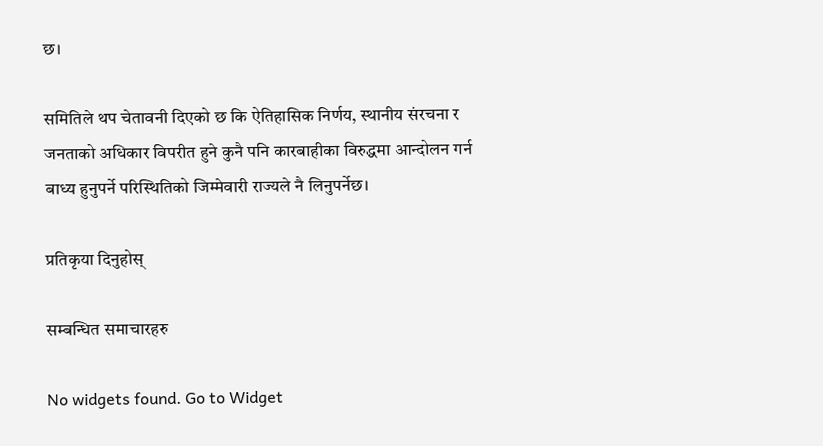छ।

समितिले थप चेतावनी दिएको छ कि ऐतिहासिक निर्णय, स्थानीय संरचना र जनताको अधिकार विपरीत हुने कुनै पनि कारबाहीका विरुद्धमा आन्दोलन गर्न बाध्य हुनुपर्ने परिस्थितिको जिम्मेवारी राज्यले नै लिनुपर्नेछ।

प्रतिकृया दिनुहोस्

सम्बन्धित समाचारहरु

No widgets found. Go to Widget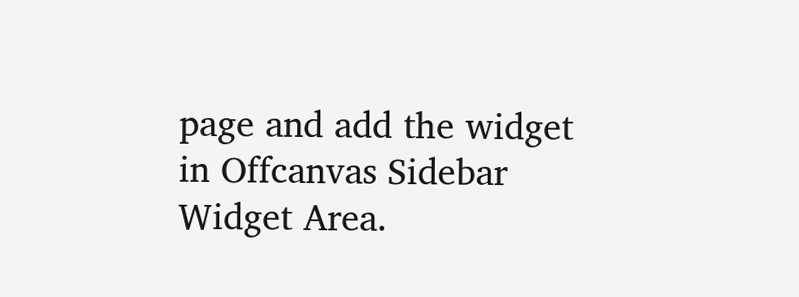page and add the widget in Offcanvas Sidebar Widget Area.